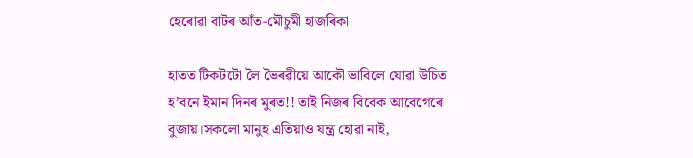হেৰোৱা বাটৰ আঁত-মৌচুমী হাজৰিকা

হাতত টিকটটো লৈ ভৈৰৱীয়ে আকৌ ভাবিলে যোৱা উচিত হ’বনে ইমান দিনৰ মুৰত!! তাই নিজৰ বিবেক আবেগেৰে বুজায়।সকলো মানুহ এতিয়াও যন্ত্ৰ হোৱা নাই,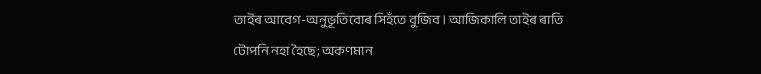তাইৰ আবেগ-অনুভূতিবোৰ সিহঁতে বুজিব। আজিকালি তাইৰ ৰাতি টোপনি নহা হৈছে; অকণমান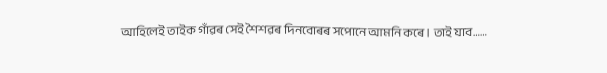আহিলেই তাইক গাঁৱৰ সেই শৈশৱৰ দিনবোৰৰ সপোনে আমনি কৰে। তাই যাব……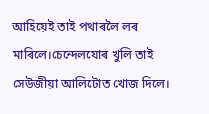আহিয়েই তাই পথাৰলৈ লৰ মাৰিলে।চেন্দেলযোৰ খুলি তাই সেউজীয়া আলিটোত খোজ দিলে।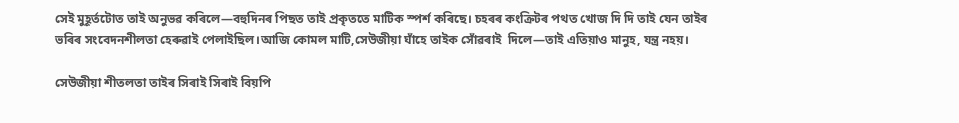সেই মুহূৰ্তটোত তাই অনুভৱ কৰিলে—বহুদিনৰ পিছত তাই প্ৰকৃততে মাটিক স্পৰ্শ কৰিছে। চহৰৰ কংক্ৰিটৰ পথত খোজ দি দি তাই যেন তাইৰ ভৰিৰ সংবেদনশীলতা হেৰুৱাই পেলাইছিল।আজি কোমল মাটি,সেউজীয়া ঘাঁহে তাইক সোঁৱৰাই  দিলে—তাই এতিয়াও মানুহ, যন্ত্ৰ নহয়।

সেউজীয়া শীতলতা তাইৰ সিৰাই সিৰাই বিয়পি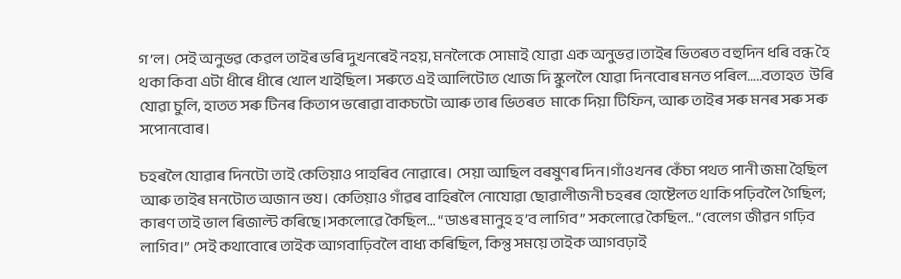গ’ল। সেই অনুভৱ কেৱল তাইৰ ভৰি দুখনৰেই নহয়, মনলৈকে সোমাই যোৱা এক অনুভৱ।তাইৰ ভিতৰত বহুদিন ধৰি বন্ধ হৈ থকা কিবা এটা ধীৰে ধীৰে খোল খাইছিল। সৰুতে এই আলিটোত খোজ দি স্কুললৈ যোৱা দিনবোৰ মনত পৰিল…..বতাহত  উৰি যোৱা চুলি, হাতত সৰু টিনৰ কিতাপ ভৰোৱা বাকচটো আৰু তাৰ ভিতৰত  মাকে দিয়া টিফিন, আৰু তাইৰ সৰু মনৰ সৰু সৰু সপোনবোৰ।

চহৰলৈ যোৱাৰ দিনটো তাই কেতিয়াও পাহৰিব নোৱাৰে। সেয়া আছিল বৰষুণৰ দিন।গাঁওখনৰ কেঁচা পথত পানী জমা হৈছিল আৰু তাইৰ মনটোত অজান ভয। কেতিয়াও গাঁৱৰ বাহিৰলৈ নোযোৱা ছোৱালীজনী চহৰৰ হোষ্টেলত থাকি পঢ়িবলৈ গৈছিল; কাৰণ তাই ভাল ৰিজাল্ট কৰিছে।সকলোৱে কৈছিল… “ডাঙৰ মানুহ হ’ব লাগিব” সকলোৱে কৈছিল.. “বেলেগ জীৱন গঢ়িব লাগিব।” সেই কথাবোৰে তাইক আগবাঢ়িবলৈ বাধ্য কৰিছিল, কিন্তু সময়ে তাইক আগবঢ়াই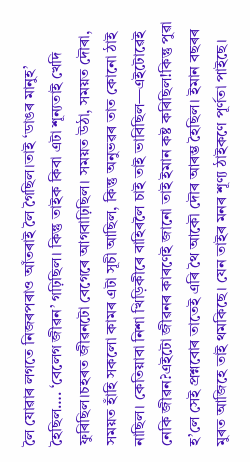লৈ যোৱাৰ লগতে নিজৰপৰাও আঁতৰাই লৈ গৈছিল।তাই ‘ডাঙৰ মানুহ’ হৈছিল…. ‘বেলেগ জীৱন’ গঢ়িছিল। কিন্তু তাইক কিবা এটা শূন্যতাই খেদি ফুৰিছিল।চহৰত জীৱনটো বেগেৰে আগবাঢ়িছিল। সময়ত উঠা, সময়ত দৌৰা, সময়ত হাঁহি সকলো কামৰ এটা সূচী আছিল, কিন্তু অনুভৱৰ তাত কোনো ঠাই নাছিল। কেতিয়াবা নিশা খিড়িকীৰে বাহিৰলৈ চাই তাই ভাবিছিল—এইটোৱেই নেকি জীৱন?এইটো জীৱনৰ কাৰণেই জানো তাই ইমান কষ্ট কৰিছিল!কিন্তু পুৱা হ’লে সেই প্ৰশ্নবোৰ তাতেই এৰি থৈ আকৌ দৌৰ আৰম্ভ হৈছিল। ইমান বছৰৰ মুৰত আজিহে তাই থমকিছে। যেন তাইৰ মনৰ শূণ্য ঠাইকণে পূৰ্ণতা পাইছে।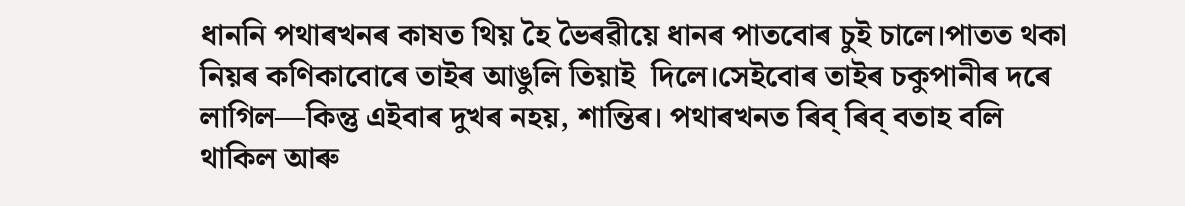ধাননি পথাৰখনৰ কাষত থিয় হৈ ভৈৰৱীয়ে ধানৰ পাতবোৰ চুই চালে।পাতত থকা নিয়ৰ কণিকাবোৰে তাইৰ আঙুলি তিয়াই  দিলে।সেইবোৰ তাইৰ চকুপানীৰ দৰে লাগিল—কিন্তু এইবাৰ দুখৰ নহয়, শান্তিৰ। পথাৰখনত ৰিব্ ৰিব্ বতাহ বলি থাকিল আৰু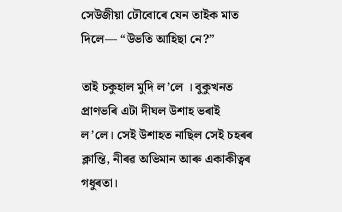সেউজীয়া ঢৌবোৰে যেন তাইক মাত দিলে— “উভতি আহিছা নে?”

তাই চকুহাল মুদি ল’লে । বুকুখনত প্ৰাণভৰি এটা দীঘল উশাহ ভৰাই ল’লে। সেই উশাহত নাছিল সেই চহৰৰ ক্লান্তি, নীৰৱ অভিমান আৰু একাকীত্বৰ গধুৰতা।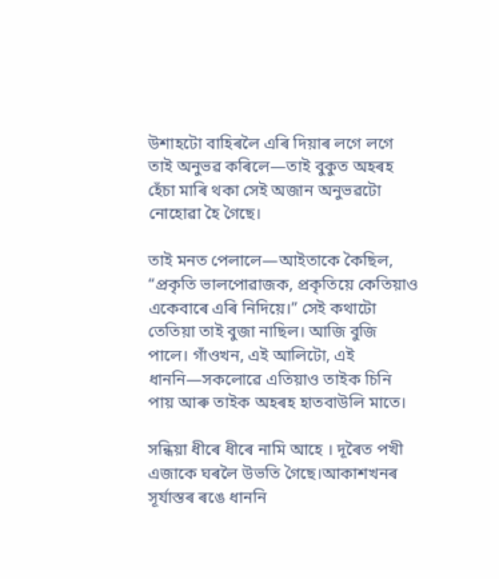উশাহটো বাহিৰলৈ এৰি দিয়াৰ লগে লগে তাই অনুভৱ কৰিলে—তাই বুকুত অহৰহ হেঁচা মাৰি থকা সেই অজান অনুভৱটো নোহোৱা হৈ গৈছে।

তাই মনত পেলালে—আইতাকে কৈছিল, “প্ৰকৃতি ভালপোৱাজক, প্ৰকৃতিয়ে কেতিয়াও একেবাৰে এৰি নিদিয়ে।” সেই কথাটো তেতিয়া তাই বুজা নাছিল। আজি বুজি পালে। গাঁওখন, এই আলিটো, এই ধাননি—সকলোৱে এতিয়াও তাইক চিনি পায় আৰু তাইক অহৰহ হাতবাউলি মাতে।

সন্ধিয়া ধীৰে ধীৰে নামি আহে । দূৰৈত পখী এজাকে ঘৰলৈ উভতি গৈছে।আকাশখনৰ সূৰ্যাস্তৰ ৰঙে ধাননি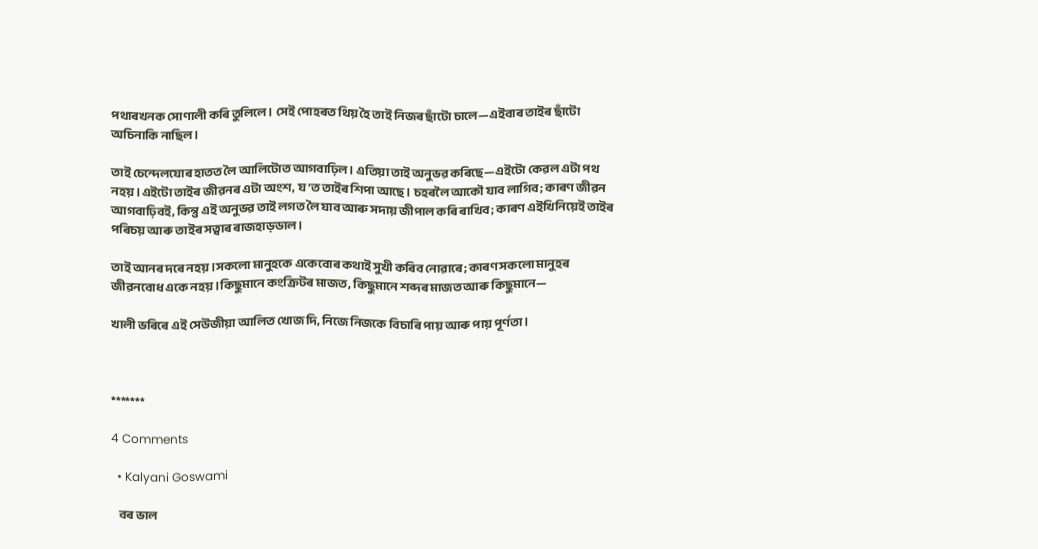পথাৰখনক সোণালী কৰি তুলিলে। সেই পোহৰত থিয় হৈ তাই নিজৰ ছাঁটো চালে—এইবাৰ তাইৰ ছাঁটো অচিনাকি নাছিল।

তাই চেন্দেলযোৰ হাতত লৈ আলিটোত আগবাঢ়িল। এতিয়া তাই অনুভৱ কৰিছে—এইটো কেৱল এটা পথ নহয়।এইটো তাইৰ জীৱনৰ এটা অংশ, য’ত তাইৰ শিপা আছে। চহৰলৈ আকৌ যাব লাগিব; কাৰণ জীৱন আগবাঢ়িবই, কিন্তু এই অনুভৱ তাই লগত লৈ যাব আৰু সদায় জীপাল কৰি ৰাখিব; কাৰণ এইখিনিয়েই তাইৰ পৰিচয় আৰু তাইৰ সত্বাৰ ৰাজহাড়ডাল।

তাই আনৰ দৰে নহয়।সকলো মানুহকে একেবোৰ কথাই সুখী কৰিব নোৱাৰে; কাৰণ সকলো মানুহৰ জীৱনবোধ একে নহয়।কিছুমানে কংক্ৰিটৰ মাজত, কিছুমানে শব্দৰ মাজত আৰু কিছুমানে—

খালী ভৰিৰে এই সেউজীয়া আলিত খোজ দি, নিজে নিজকে বিচাৰি পায় আৰু পায় পূৰ্ণতা।



*******

4 Comments

  • Kalyani Goswami

    বৰ ভাল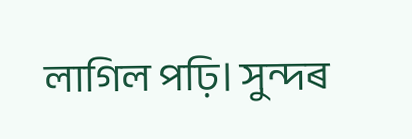লাগিল পঢ়ি। সুন্দৰ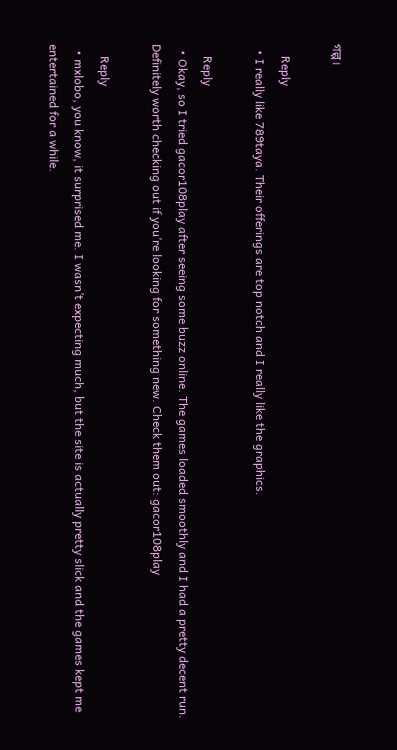গল্প।

    Reply
  • I really like 789taya. Their offerings are top notch and I really like the graphics.

    Reply
  • Okay, so I tried gacor108play after seeing some buzz online. The games loaded smoothly and I had a pretty decent run. Definitely worth checking out if you’re looking for something new. Check them out: gacor108play

    Reply
  • mxlobo, you know, it surprised me. I wasn’t expecting much, but the site is actually pretty slick and the games kept me entertained for a while.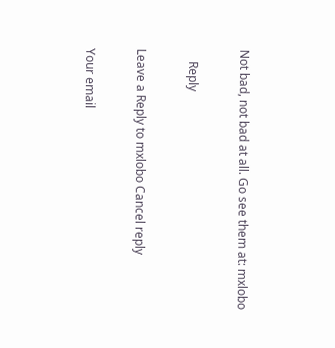Not bad, not bad at all. Go see them at: mxlobo

    Reply

Leave a Reply to mxlobo Cancel reply

Your email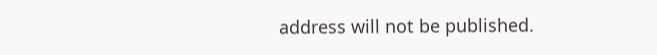address will not be published.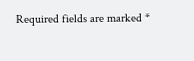Required fields are marked *